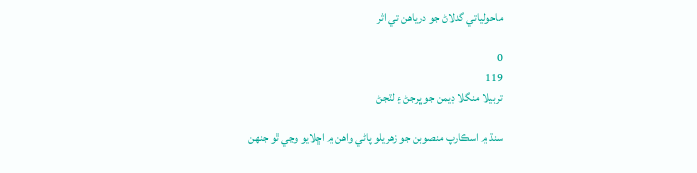ماحولياتي گدلاڻ جو درياهن تي اثر

0
119
تربيلا منگلا ڊيمن جو ڀرجڻ ۽ لٽجڻ

سنڌ ۾ اسڪارپ منصوبن جو زهريلو پاڻي واهن ۾ اڇلايو وڃي ٿو جنهن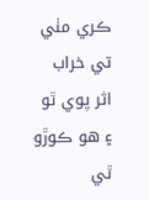ڪري مٺي تي خراب اثر پوي ٿو ۽ هو ڪوڙو ٿي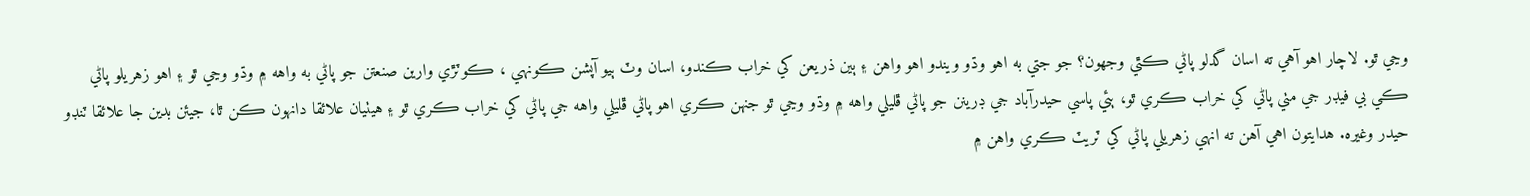وڃي ٿو. لاچار اهو آهي ته اسان گدلو پاڻي ڪٿي وجهون؟ جو جتي به اهو وڌو ويندو اهو واهن ۽ ٻين ذريعن کي خراب ڪندو، اسان وٽ ٻيو آپشن ڪونهي ، ڪوٽڙي وارين صنعتن جو پاڻي به واهه ۾ وڌو وڃي ٿو ۽ اهو زهريلو پاڻي ڪي بي فيڊر جي مٺي پاڻي کي خراب ڪري ٿو، ٻئي پاسي حيدرآباد جي ڊرينن جو پاڻي ڦليلي واهه ۾ وڌو وڃي ٿو جنهن ڪري اهو پاڻي ڦليلي واهه جي پاڻي کي خراب ڪري ٿو ۽ هيٺيان علائقا دانهون ڪن ٿا، جيئن بدين جا علائقا ٽنڊو حيدر وغيره. هدايتون اهي آهن ته انهي زهريلي پاڻي کي ٽريٽ ڪري واهن ۾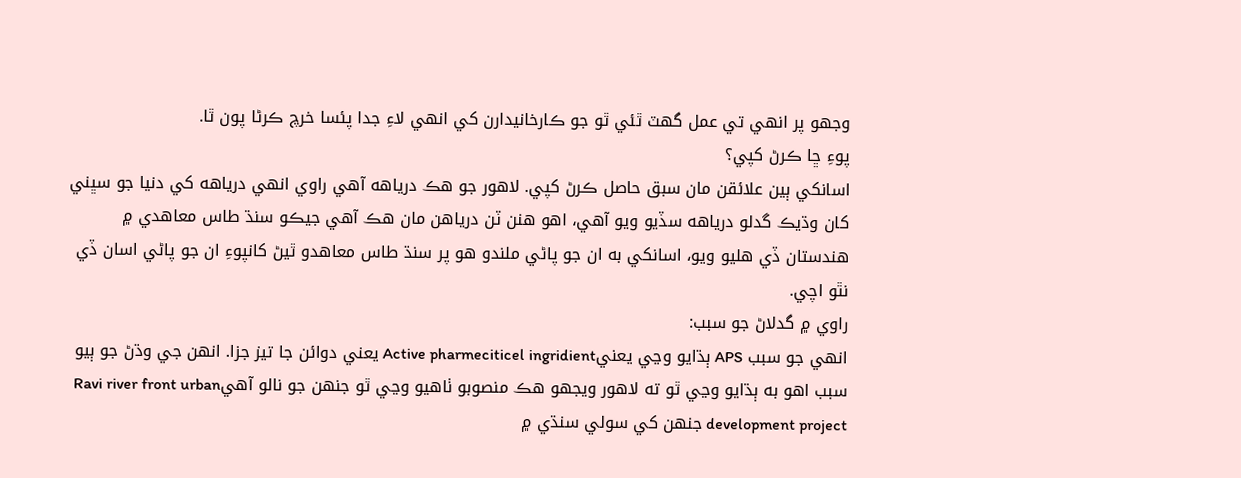وجهو پر انهي تي عمل گهٽ ٿئي ٿو جو ڪارخانيدارن کي انهي لاءِ جدا پئسا خرچ ڪرڻا پون ٿا.
پوءِ ڇا ڪرڻ کپي؟
اسانکي ٻين علائقن مان سبق حاصل ڪرڻ کپي. لاهور جو هڪ درياهه آهي راوي انهي درياهه کي دنيا جو سڀني کان وڌيڪ گدلو درياهه سڏيو ويو آهي، اهو هنن ٽن درياهن مان هڪ آهي جيڪو سنڌ طاس معاهدي ۾ هندستان ڏي هليو ويو، اسانکي به ان جو پاڻي ملندو هو پر سنڌ طاس معاهدو ٿيڻ کانپوءِ ان جو پاڻي اسان ڏي نٿو اچي.
راوي ۾ گدلاڻ جو سبب:
انهي جو سبب APS ٻڌايو وڃي يعنيActive pharmeciticel ingridient يعني دوائن جا تيز جزا. انهن جي وڌڻ جو ٻيو سبب اهو به ٻڌايو وڃي ٿو ته لاهور ويجهو هڪ منصوبو ٺاهيو وڃي ٿو جنهن جو نالو آهيRavi river front urban development project جنهن کي سولي سنڌي ۾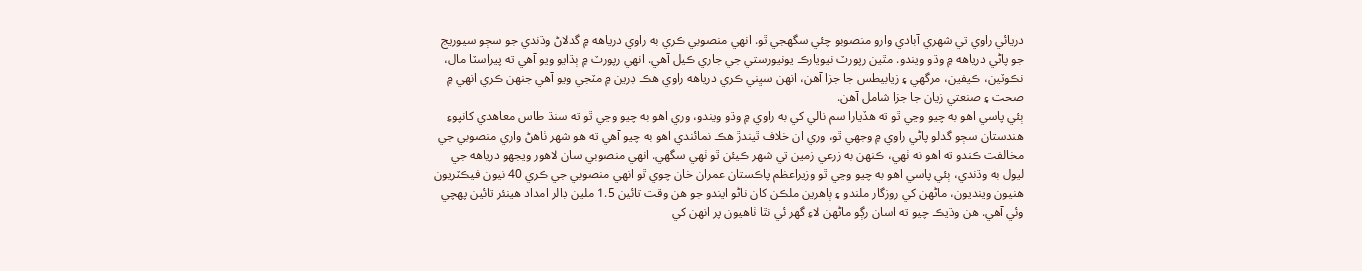دريائي راوي تي شهري آبادي وارو منصوبو چئي سگهجي ٿو. انهي منصوبي ڪري به راوي درياهه ۾ گدلاڻ وڌندي جو سڄو سيوريج جو پاڻي درياهه ۾ وڌو ويندو. مٿين رپورٽ نيويارڪ يونيورستي جي جاري ڪيل آهي. انهي رپورٽ ۾ ٻڌايو ويو آهي ته پيراسٽا مال، نڪوٽين، ڪيفين، مرگهي ۽ زيابيطس جا جزا آهن، انهن سڀني ڪري درياهه راوي هڪ ڊرين ۾ مٽجي ويو آهي جنهن ڪري انهي ۾ صحت ۽ صنعتي زيان جا جزا شامل آهن.
ٻئي پاسي اهو به چيو وڃي ٿو ته هڏيارا سم نالي کي به راوي ۾ وڌو ويندو، وري اهو به چيو وڃي ٿو ته سنڌ طاس معاهدي کانپوءِ هندستان سڄو گدلو پاڻي راوي ۾ وجهي ٿو، وري ان خلاف ٿيندڙ هڪ نمائندي اهو به چيو آهي ته هو شهر ٺاهڻ واري منصوبي جي مخالفت ڪندو ته اهو نه ٺهي، ڪنهن به زرعي زمين تي شهر ڪيئن ٿو ٺهي سگهي. انهي منصوبي سان لاهور ويجهو درياهه جي ليول به وڌندي، ٻئي پاسي اهو به چيو وڃي ٿو وزيراعظم پاڪستان عمران خان چوي ٿو انهي منصوبي جي ڪري 40 نيون فيڪٽريون هنيون وينديون، ماڻهن کي روزگار ملندو ۽ ٻاهرين ملڪن کان ناڻو ايندو جو هن وقت تائين 1.5 ملين ڊالر امداد هينئر تائين پهچي وئي آهي. هن وڌيڪ چيو ته اسان رڳو ماڻهن لاءِ گهر ئي نٿا ٺاهيون پر انهن کي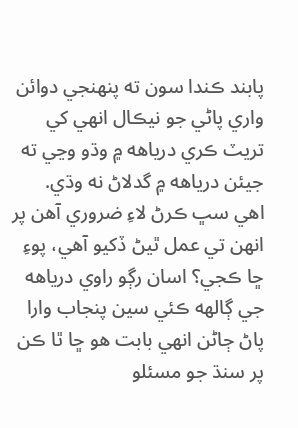پابند ڪندا سون ته پنهنجي دوائن واري پاڻي جو نيڪال انهي کي تريٽ ڪري درياهه ۾ وڌو وڃي ته جيئن درياهه ۾ گدلاڻ نه وڌي.
اهي سڀ ڪرڻ لاءِ ضروري آهن پر انهن تي عمل ٿيڻ ڏکيو آهي، پوءِ ڇا ڪجي؟ اسان رڳو راوي درياهه جي ڳالهه ڪئي سين پنجاب وارا پاڻ ڄاڻن انهي بابت هو ڇا ٿا ڪن پر سنڌ جو مسئلو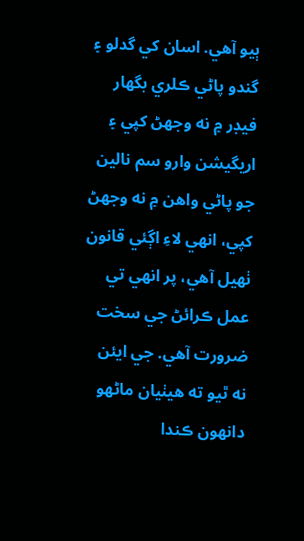ٻيو آهي. اسان کي گدلو ۽ گندو پاڻي ڪلري بگهار فيڊر ۾ نه وجهڻ کپي ۽ اريگيشن وارو سم نالين جو پاڻي واهن ۾ نه وجهڻ کپي، انهي لاءِ اڳئي قانون ٺهيل آهي، پر انهي تي عمل ڪرائڻ جي سخت ضرورت آهي. جي ايئن نه ٿيو ته هيٺيان ماڻهو دانهون ڪندا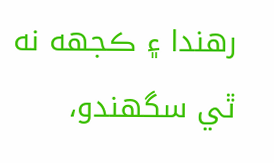رهندا ۽ ڪجهه نه ٿي سگهندو،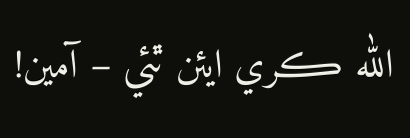الله ڪري ايئن ٿئي – آمين!